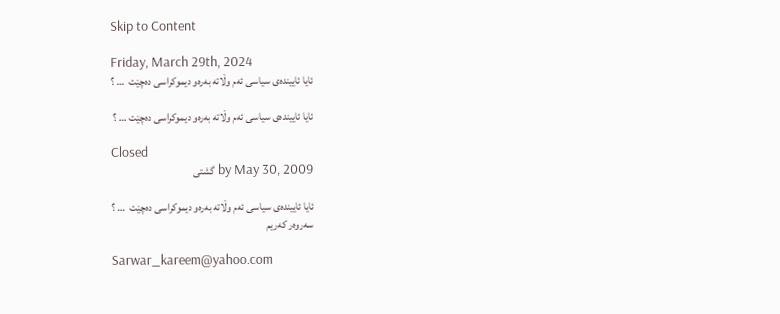Skip to Content

Friday, March 29th, 2024
ئایا ئایینده‌ی سیاسی ئه‌م وڵاته‌ به‌ره‌و دیموكراسی ده‌چێت  … ؟

ئایا ئایینده‌ی سیاسی ئه‌م وڵاته‌ به‌ره‌و دیموكراسی ده‌چێت … ؟

Closed
by May 30, 2009 گشتی

ئایا ئایینده‌ی سیاسی ئه‌م وڵاته‌ به‌ره‌و دیموكراسی ده‌چێت  … ؟
سه‌روه‌ر كه‌ریم

Sarwar_kareem@yahoo.com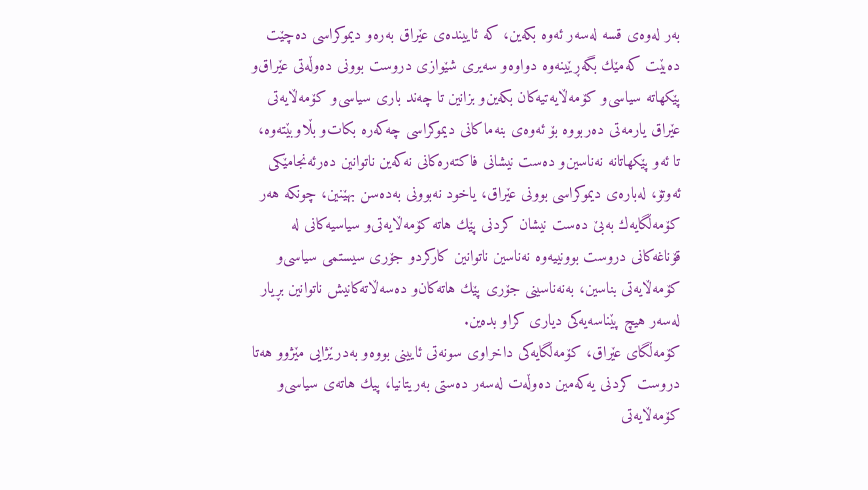به‌ر له‌وه‌ی قسه‌ له‌سه‌ر ئه‌وه‌ بكه‌ین، كه‌ ئایینده‌ی عێراق به‌ره‌و دیموكراسی ده‌چێت ده‌بێت كه‌مێك بگه‌ڕێینه‌وه‌ دواوه‌و سه‌یری شێوازی دروست بوونی ده‌وڵه‌تی عێراق‌و پێكهاته‌ سیاسی‌و كۆمه‌ڵایه‌تیه‌كان بكه‌ین‌و بزانین تا چه‌ند باری سیاسی‌و كۆمه‌ڵایه‌تی عێراق یارمه‌تی ده‌ربووه‌ بۆ ئه‌وه‌ی بنه‌ماكانی دیموكراسی چه‌كه‌ره‌ بكات‌و بڵاوبێته‌وه‌، تا ئه‌و پێكهاتانه‌ نه‌ناسین‌و ده‌ست نیشانی فاكته‌ره‌كانی نه‌كه‌ین ناتوانین ده‌رئه‌نجامێكی ئه‌وتۆ، له‌باره‌ی دیموكراسی بوونی عێراق، یاخود نه‌بوونی به‌ده‌سن بهێنین، چونكه‌ هه‌ر كۆمه‌ڵگایه‌ك به‌بێ‌ ده‌ست نیشان كردنی پێك هاته‌ كۆمه‌ڵایه‌تی‌و سیاسیه‌كانی له‌ قۆناغه‌كانی دروست بوونییه‌وه‌ نه‌ناسین ناتوانین كاركرد‌و جۆری سیستمی سیاسی‌و كۆمه‌ڵایه‌تی بناسین، به‌نه‌ناسینی جۆری پێك هاته‌كان‌و ده‌سه‌ڵاته‌كانیش ناتوانین بڕیار له‌سه‌ر هیچ پێناسه‌یه‌كی دیاری كراو بده‌ین.
كۆمه‌ڵگای عێراق، كۆمه‌ڵگایه‌كی داخراوی سونه‌تی ئایینی بووه‌و به‌درێژایی مێژوو هه‌تا دروست كردنی یه‌كه‌مین ده‌وڵه‌ت له‌سه‌ر ده‌ستی به‌ریتانیا، پیك هاته‌ی سیاسی‌و كۆمه‌ڵایه‌تی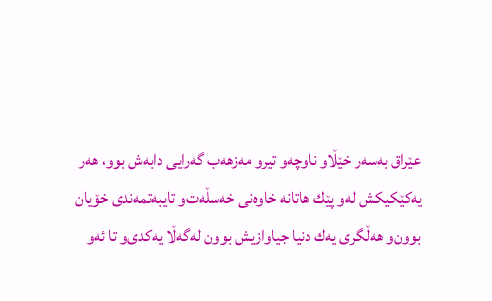عێراق به‌سه‌ر خێڵا‌و ناوچه‌و تیر‌و مه‌زهه‌ب گه‌رایی دابه‌ش بوو، هه‌ر یه‌كێكیكش له‌و پێك هاتانه‌ خاوه‌نی خه‌سڵه‌ت‌و تایبه‌تمه‌ندی خۆیان بوون‌و هه‌ڵگری یه‌ك دنیا جیاوازیش بوون له‌گه‌ڵا یه‌كدی‌و تا ئه‌و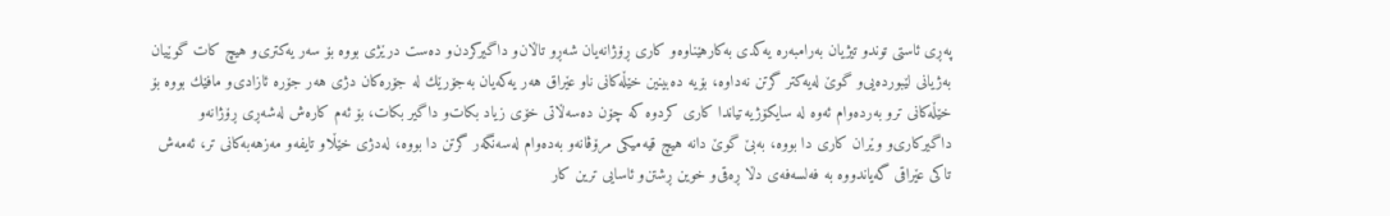په‌ڕی ئاستی توند‌و تیژیان به‌رامبه‌ره‌ یه‌كدی به‌كارهێناوه‌و كاری ڕۆژانه‌یان شه‌ڕ‌و تاڵان‌و داگیركردن‌و ده‌ست درێژی بووه‌ بۆ سه‌ر یه‌كتری‌و هیچ كات گوێیان به‌ژیانی لێبورده‌یی‌و گوێ‌ له‌یه‌كتر گرتن نه‌داوه‌، بۆیه‌ ده‌بینین خێڵه‌كانی ناو عێراق هه‌ر یه‌كه‌یان به‌جۆرێك له‌ جۆره‌كان دژی هه‌ر جۆره‌ ئازادی‌و مافێك بووه‌ بۆ خێڵه‌كانی تر‌و به‌رده‌وام ئه‌وه‌ له‌ سایكۆژیه‌تیاندا كاری كردوه‌ كه‌ چۆن ده‌سه‌ڵاتی خۆی زیاد بكات‌و داگیر بكات، بۆ ئه‌م كاره‌ش له‌شه‌ڕی ڕۆژانه‌و داگیركاری‌و وێران كاری دا بووه‌، به‌بێ‌ گوێ‌ دانه‌ هیچ قیه‌میكی مرۆڤانه‌و به‌ده‌وام له‌سه‌نگه‌ر گرتن دا بووه‌، له‌دژی خێڵا‌و تایفه‌‌و مه‌زهه‌به‌كانی تر، ئه‌مه‌ش تاكی عێراقی گه‌یاندووه‌ به‌ فه‌لسه‌فه‌ی دڵا ڕه‌قی‌و خوین ڕشتن‌و ئاسایی ترین كار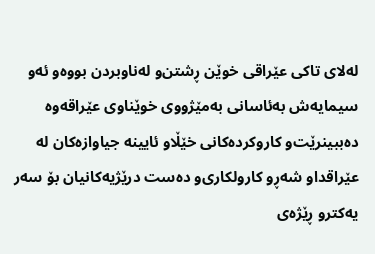له‌لای تاكی عێراقی خوێن ڕشتن‌و له‌ناوبردن بووه‌و ئه‌و سیمایه‌ش به‌ئاسانی به‌مێژووی خوێناوی عێراقه‌وه‌ ده‌ببینرێت‌و كاروكرده‌كانی خێڵا‌و ئایینه‌ جیاوازه‌كان له‌ عێراقدا‌و شه‌ڕ‌و كارولكاری‌و ده‌ست درێژیه‌كانیان بۆ سه‌ر یه‌كتر‌و ڕێژه‌ی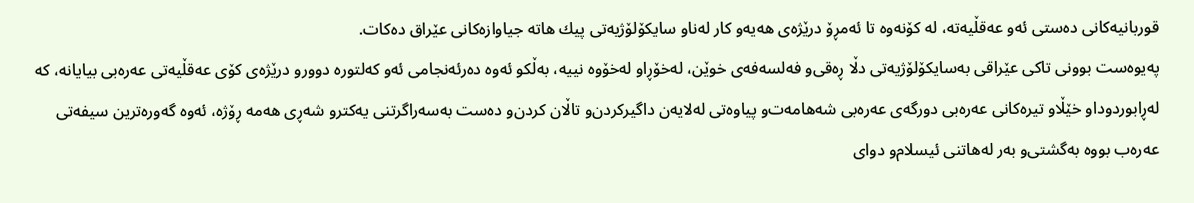قوربانیه‌كانی ده‌ستی ئه‌و عه‌قڵیه‌ته‌، له‌ كۆنه‌وه‌ تا ئه‌مڕۆ درێژه‌ی هه‌یه‌و كار له‌ناو سایكۆلۆژیه‌تی پیك هاته‌ جیاوازه‌كانی عێراق ده‌كات.
په‌یوه‌ست بوونی تاكی عێراقی به‌سایكۆلۆژیه‌تی دڵا ڕه‌قی‌و فه‌لسه‌فه‌ی خوێن، له‌خۆڕا‌و له‌خۆوه‌ نییه‌، به‌ڵكو ئه‌وه‌ ده‌رئه‌نجامی ئه‌و كه‌لتوره‌ دوور‌و درێژه‌ی كۆی عه‌قڵیه‌تی عه‌ره‌بی بیایانه‌، كه‌ له‌ڕابوردودا‌و خێڵا‌و تیره‌كانی عه‌ره‌بی دورگه‌ی عه‌ره‌بی شه‌هامه‌ت‌و پیاوه‌تی له‌لایه‌ن داگیركردن‌و تاڵان كردن‌و ده‌ست به‌سه‌راگرتنی یه‌كتر‌و شه‌ڕی هه‌مه‌ ڕۆژه‌، ئه‌وه‌ گه‌وره‌ترین سیفه‌تی عه‌ره‌ب بووه‌ به‌گشتی‌و به‌ر له‌هاتنی ئیسلام‌و دوای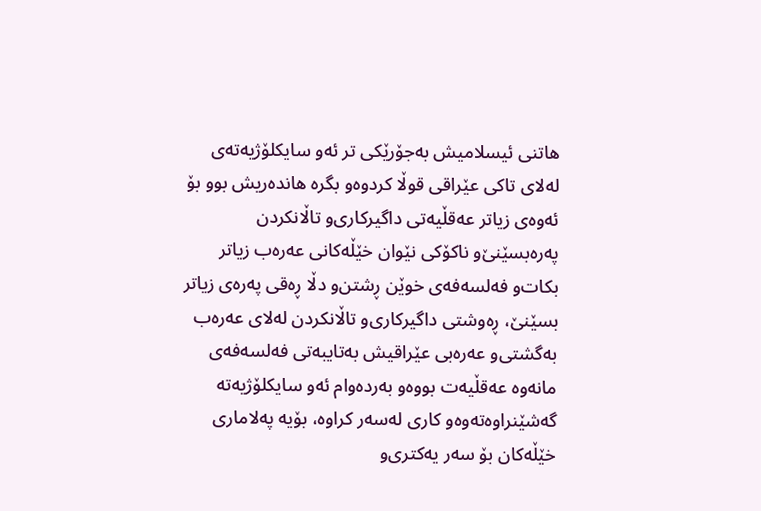هاتنی ئیسلامیش به‌جۆرێكی تر ئه‌و سایكلۆژیه‌ته‌ی له‌لای تاكی عێراقی قوڵا كردوه‌و بگره‌ هانده‌ریش بوو بۆ ئه‌وه‌ی زیاتر عه‌قڵیه‌تی داگیركاری‌و تاڵانكردن په‌ره‌بسێنێ‌‌و ناكۆكی نێوان خێڵه‌كانی عه‌ره‌ب زیاتر بكات‌و فه‌لسه‌فه‌ی خوێن ڕشتن‌و دڵا ڕه‌قی په‌ره‌ی زیاتر بسێنێ‌، ڕه‌وشتی داگیركاری‌و تاڵانكردن له‌لای عه‌ره‌ب به‌گشتی‌و عه‌ره‌بی عێراقیش به‌تایبه‌تی فه‌لسه‌فه‌ی مانه‌وه‌ عه‌قڵیه‌ت بووه‌و به‌رده‌وام ئه‌و سایكلۆژیه‌ته‌ گه‌شێنراوه‌ته‌وه‌و كاری له‌سه‌ر كراوه‌، بۆیه‌ په‌لاماری خێڵه‌كان بۆ سه‌ر یه‌كتری‌و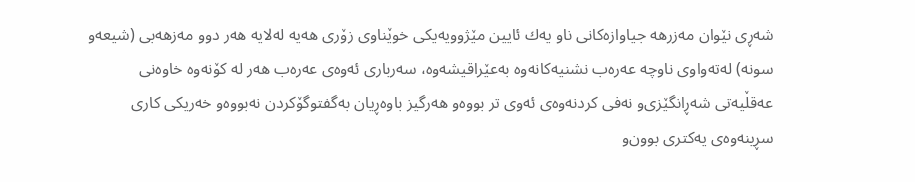شه‌ڕی نێوان مه‌زرهه‌ جیاوازه‌كانی ناو یه‌ك ئایین مێژوویه‌یكی خوێناوی زۆری هه‌یه‌ له‌لایه‌ هه‌ر دوو مه‌زهه‌بی (شیعه‌و سونه‌) له‌ته‌واوی ناوچه‌ عه‌ره‌ب نشنیه‌كانه‌وه‌ به‌عێراقیشه‌وه‌، سه‌رباری ئه‌وه‌ی عه‌ره‌ب هه‌ر له‌ كۆنه‌وه‌ خاوه‌نی عه‌قڵیه‌تی شه‌ڕانگێزی‌و نه‌فی كردنه‌وه‌ی ئه‌وی تر بووه‌و هه‌رگیز باوه‌ڕیان به‌گفتوگۆكردن نه‌بووه‌و خه‌ریكی كاری سڕینه‌وه‌ی یه‌كتری بوون‌و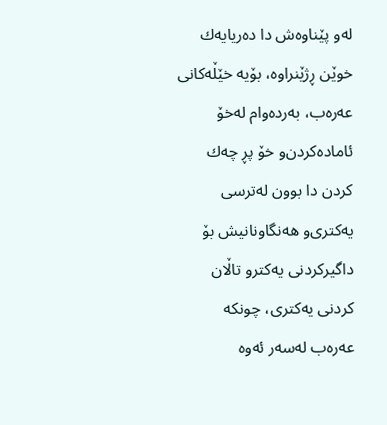له‌و پێناوه‌ش دا ده‌ریایه‌ك خوێن ڕژێنراوه‌، بۆیه‌ خێڵه‌كانی عه‌ره‌ب، به‌رده‌وام له‌خۆ ئاماده‌كردن‌و خۆ پڕ چه‌ك كردن دا بوون له‌ترسی یه‌كتری‌و هه‌نگاونانیش بۆ داگیركردنی یه‌كتر‌و تاڵان كردنی یه‌كتری، چونكه‌ عه‌ره‌ب له‌سه‌ر ئه‌وه‌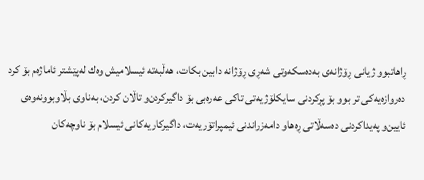ڕاهاتبوو ژیانی ڕۆژانه‌ی به‌ده‌سكه‌وتی شه‌ڕی ڕۆژانه‌ دابین بكات، هه‌ڵبه‌ته‌ ئیسلامیش وه‌ك له‌پێشتر ئاماژه‌م بۆ كرد ده‌روازه‌یه‌كی تر بوو بۆ پڕكردنی سایكلۆژیه‌تی تاكی عه‌ره‌بی بۆ داگیركردن‌و تاڵان كردن، به‌ناوی بڵاوبوونه‌وه‌ی ئایین‌و په‌یداكردنی ده‌سه‌ڵاتی ڕه‌ها‌و دامه‌زراندنی ئیمپراتۆریه‌ت، داگیركاریه‌كانی ئیسلام بۆ ناوچه‌كان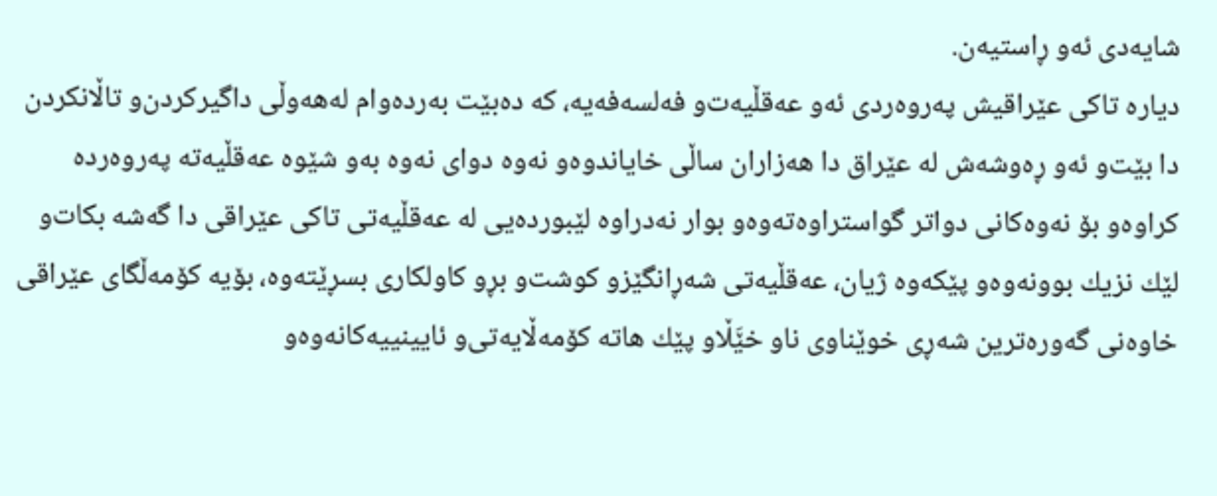شایه‌دی ئه‌و ڕاستیه‌ن.
دیاره‌ تاكی عێراقیش په‌روه‌ردی ئه‌و عه‌قڵیه‌ت‌و فه‌لسه‌فه‌یه‌، كه‌ ده‌بێت به‌رده‌وام له‌هه‌وڵی داگیركردن‌و تاڵانكردن دا بێت‌و ئه‌و ڕه‌وشه‌ش له‌ عێراق دا هه‌زاران ساڵی خایاندوه‌و نه‌وه‌ دوای نه‌وه‌ به‌و شێوه‌ عه‌قڵیه‌ته‌ په‌روه‌رده‌ كراوه‌و بۆ نه‌وه‌كانی دواتر گواستراوه‌ته‌وه‌و بوار نه‌دراوه‌ لێبورده‌یی له‌ عه‌قڵیه‌تی تاكی عێراقی دا گه‌شه‌ بكات‌و لێك نزیك بوونه‌وه‌و پێكه‌وه‌ ژیان، عه‌قڵیه‌تی شه‌ڕانگێز‌و كوشت‌و بڕ‌و كاولكاری بسڕێته‌وه‌، بۆیه‌ كۆمه‌ڵگای عێراقی خاوه‌نی گه‌وره‌ترین شه‌ڕی خوێناوی ناو خێَڵا‌و پێك هاته‌ كۆمه‌ڵایه‌تی‌و ئایینییه‌كانه‌وه‌و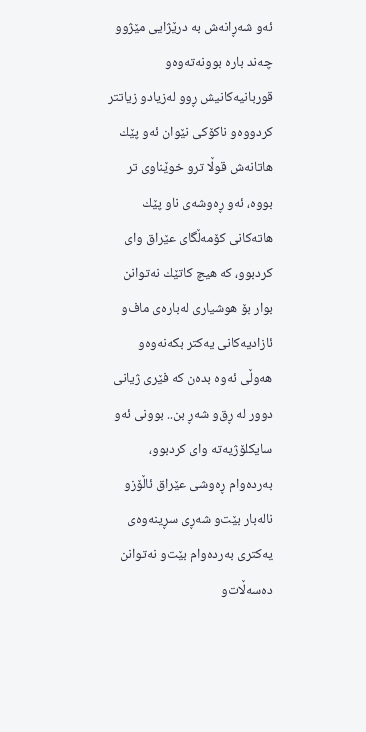ئه‌و شه‌ڕانه‌ش به‌ درێژایی مێژوو چه‌ند باره‌ بوونه‌ته‌وه‌و قوربانیه‌كانیش ڕوو له‌زیاد‌و زیاتتر كردووه‌و ناكۆكی نێوان ئه‌و پێك هاتانه‌ش قوڵا تر‌و خوێناوی تر بووه‌، ئه‌و ڕه‌وشه‌ی ناو پێك هاته‌كانی كۆمه‌ڵگای عێراق وای كردبوو، كه‌ هیچ كاتێك نه‌توانن بوار بۆ هوشیاری له‌باره‌ی ماف‌و ئازادیه‌كانی یه‌كتر بكه‌نه‌وه‌و هه‌وڵی ئه‌وه‌ بده‌ن كه‌ فێری ژیانی دوور له‌ ڕق‌و شه‌ڕ بن.. بوونی ئه‌و سایكلۆژیه‌ته‌ وای كردبوو، به‌رده‌وام ڕه‌وشی عێراق ئاڵۆز‌و ناله‌بار بێت‌و شه‌ڕی سڕینه‌وه‌ی یه‌كتری به‌رده‌وام بێت‌و نه‌توانن ده‌سه‌ڵات‌و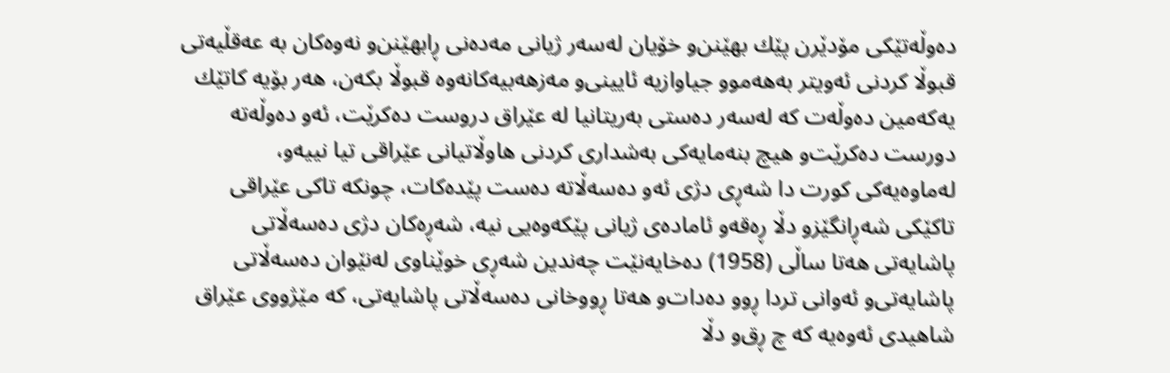ده‌وڵه‌تێكی مۆدێرن پێك بهێنن‌و خۆیان له‌سه‌ر ژیانی مه‌ده‌نی ڕابهێنن‌و نه‌وه‌كان به‌ عه‌قڵیه‌تی قبوڵا كردنی ئه‌ویتر به‌هه‌موو جیاوازیه‌ ئایینی‌و مه‌زهه‌بیه‌كانه‌وه‌ قبوڵا بكه‌ن، هه‌ر بۆیه‌ كاتێك یه‌كه‌مین ده‌وڵه‌ت كه‌ له‌سه‌ر ده‌ستی به‌ریتانیا له‌ عێراق دروست ده‌كرێت، ئه‌و ده‌وڵه‌ته‌ دورست ده‌كرێت‌و هیچ بنه‌مایه‌كی به‌شداری كردنی هاوڵاتیانی عێراقی تیا نییه‌و، له‌ماوه‌یه‌كی كورت دا شه‌ڕی دژی ئه‌و ده‌سه‌ڵاته‌ ده‌ست پێده‌كات، چونكه‌ تاكی عێراقی تاكێكی شه‌ڕانگێز‌و دڵا ڕه‌قه‌و ئاماده‌ی ژیانی پێكه‌وه‌یی نیه‌، شه‌ڕه‌كان دژی ده‌سه‌ڵاتی پاشایه‌تی هه‌تا ساڵی (1958) ده‌خایه‌نێت چه‌ندین شه‌ڕی خوێناوی له‌نێوان ده‌سه‌ڵاتی پاشایه‌تی‌و ئه‌وانی تردا ڕوو ده‌دات‌و هه‌تا ڕووخانی ده‌سه‌ڵاتی پاشایه‌تی، كه‌ مێژووی عێراق شاهیدی ئه‌وه‌یه‌ كه‌ چ ڕق‌و دڵا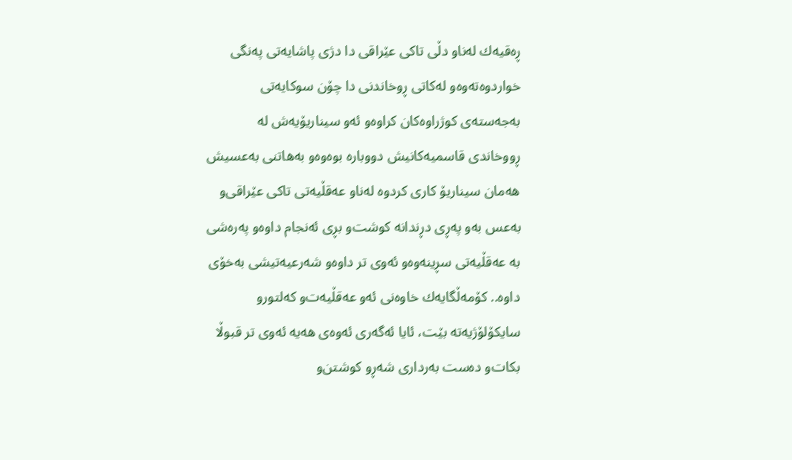ڕه‌قیه‌ك له‌ناو دڵی تاكی عێراقی دا دژی پاشایه‌تی په‌نگی خواردوه‌ته‌وه‌و له‌كاتی ڕوخاندنی دا چۆن سوكایه‌تی به‌جه‌سته‌ی كوژراوه‌كان كراوه‌و ئه‌و سیناریۆیه‌ش له‌ ڕووخاندی قاسمیه‌كانیش دووباره‌ بوه‌وه‌و به‌هاتنی به‌عسیش هه‌مان سیناریۆ كاری كردوه‌ له‌ناو عه‌قڵیه‌تی تاكی عێراقی‌و به‌عس به‌و په‌ڕی دڕندانه‌ كوشت‌و بڕی ئه‌نجام داوه‌و په‌ره‌شی به‌ عه‌قڵیه‌تی سڕینه‌وه‌و ئه‌وی تر داوه‌و شه‌رعیه‌تیشی به‌خۆی داوه‌.. كۆمه‌ڵگایه‌ك خاوه‌نی ئه‌و عه‌قڵیه‌ت‌و كه‌لتور‌و سایكۆلۆژیه‌ته‌ بێت، ئایا ئه‌گه‌ری ئه‌وه‌ی هه‌یه‌ ئه‌وی تر قبوڵا بكات‌و ده‌ست به‌رداری شه‌ڕ‌و كوشتن‌و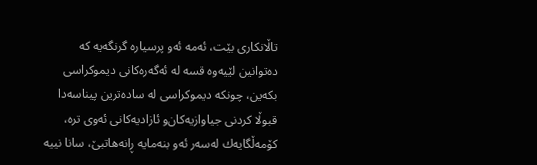تاڵانكاری بێت، ئه‌مه‌ ئه‌و پرسیاره‌ گرنگه‌یه‌ كه‌ ده‌توانین لێیه‌وه‌ قسه‌ له‌ ئه‌گه‌ره‌كانی دیموكراسی بكه‌ین، چونكه‌ دیموكراسی له‌ ساده‌ترین پیناسه‌دا قبوڵا كردنی جیاوازیه‌كان‌و ئازادیه‌كانی ئه‌وی تره‌، كۆمه‌ڵگایه‌ك له‌سه‌ر ئه‌و بنه‌مایه‌ ڕانه‌هاتبێ‌، سانا نییه‌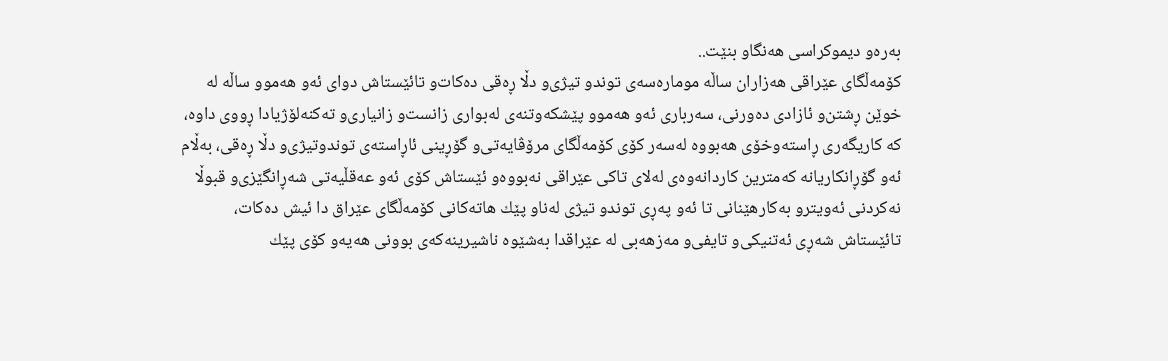به‌ره‌و دیموكراسی هه‌نگاو بنێت..
كۆمه‌ڵگای عێراقی هه‌زاران ساڵه‌ موماره‌سه‌ی توند‌و تیژی‌و دڵا ڕه‌قی ده‌كات‌و تائێستاش دوای ئه‌و هه‌موو ساڵه‌ له‌ خوێن ڕشتن‌و ئازادی ده‌ورنی، سه‌رباری ئه‌و هه‌موو پێشكه‌وتنه‌ی له‌بواری زانست‌و زانیاری‌و ته‌كنه‌لۆژیادا ڕووی داوه‌، كه‌ كاریگه‌ری ڕاسته‌وخۆی هه‌بووه‌ له‌سه‌ر كۆی كۆمه‌ڵگای مرۆڤایه‌تی‌و گۆڕینی ئاڕاسته‌ی توندوتیژی‌و دڵا ڕه‌قی، به‌ڵام ئه‌و گۆڕانكاریانه‌ كه‌مترین كاردانه‌وه‌ی له‌لای تاكی عێراقی نه‌بووه‌‌و ئێستاش كۆی ئه‌و عه‌قڵیه‌تی شه‌ڕانگێزی‌و قبوڵا نه‌كردنی ئه‌ویتر‌و به‌كارهێنانی تا ئه‌و په‌ڕی توند‌و تیژی له‌ناو پێك هاته‌كانی كۆمه‌ڵگای عێراق دا ئیش ده‌كات، تائێستاش شه‌ڕی ئه‌تنیكی‌و تایفی‌و مه‌زهه‌بی له‌ عێراقدا به‌شێوه‌ ناشیرینه‌كه‌ی بوونی هه‌یه‌و كۆی پێك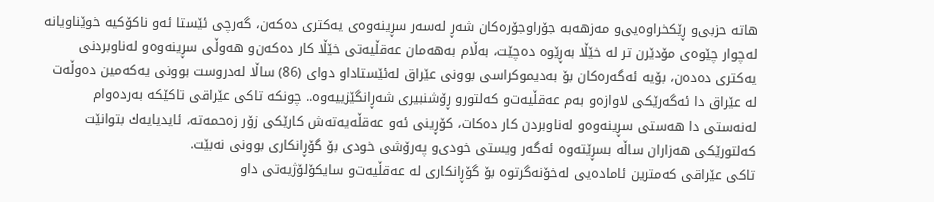هاته‌ حزبی‌و ڕێكخراوه‌یی‌و مه‌زهه‌به‌ جۆراوجۆره‌كان شه‌ڕ له‌سه‌ر سڕینه‌وه‌ی یه‌كتری ده‌كه‌ن، گه‌رچی ئێستا ئه‌و ناكۆكیه‌ خوێناویانه‌ له‌چوار چێوه‌ی مۆدێرن تر له‌ خێڵا به‌ڕێوه‌ ده‌چێت، به‌ڵام به‌هه‌مان عه‌قڵیه‌تی خێڵا كار ده‌كه‌ن‌و هه‌وڵی سڕینه‌وه‌و له‌ناوبردنی یه‌كتری ده‌ده‌ن، بۆیه‌ ئه‌گه‌ره‌كان بۆ به‌دیموكراسی بوونی عێراق له‌ئێستادا‌و دوای (86) ساڵا له‌دروست بوونی یه‌كه‌مین ده‌وڵه‌ت له‌ عێراق دا ئه‌گه‌رێكی لاوازه‌و به‌م عه‌قڵیه‌ت‌و كه‌لتور‌و ڕۆشنبیری شه‌ڕانگێزییه‌وه‌.. چونكه‌ تاكی عێراقی تاكێكه‌ به‌رده‌وام له‌نه‌ستی دا هه‌ستی سڕینه‌وه‌و له‌ناوبردن كار ده‌كات، كۆڕینی ئه‌و عه‌قڵه‌یه‌ته‌ش كارێكی زۆر زه‌حمه‌ته‌، ئایدیایه‌ك بتوانێت كه‌لتورێكی هه‌زاران ساڵه‌ بسڕێته‌وه‌ ئه‌گه‌ر ویستی خودی‌و په‌رۆشی خودی بۆ گۆڕانكاری بوونی نه‌بێت.
تاكی عێراقی كه‌مترین ئاماده‌یی له‌خۆنه‌گرتوه‌ بۆ گۆڕانكاری له‌ عه‌قڵیه‌ت‌و سایكۆلۆژیه‌تی داو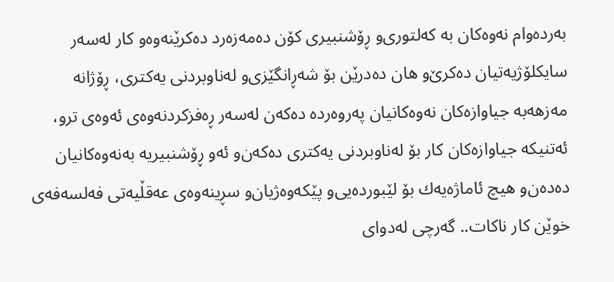به‌رده‌وام نه‌وه‌كان به‌ كه‌لتوری‌و ڕۆشنبیری كۆن ده‌مه‌زه‌رد ده‌كرێنه‌وه‌و كار له‌سه‌ر سایكلۆژیه‌تیان ده‌كرێ‌‌و هان ده‌درێن بۆ شه‌ڕانگێزی‌و له‌ناوبردنی یه‌كتری، ڕۆژانه‌ مه‌زهه‌به‌ جیاوازه‌كان نه‌وه‌كانیان په‌روه‌رده‌ ده‌كه‌ن له‌سه‌ر ڕه‌فزكردنه‌وه‌ی ئه‌وه‌ی تر‌و، ئه‌تنیكه‌ جیاوازه‌كان كار بۆ له‌ناوبردنی یه‌كتری ده‌كه‌ن‌و ئه‌و ڕۆشنبیریه‌ به‌نه‌وه‌كانیان ده‌ده‌ن‌و هیچ ئاماژه‌یه‌ك بۆ لێبورده‌یی‌و پێكه‌وه‌ژیان‌و سڕینه‌وه‌ی عه‌قڵیه‌تی فه‌لسه‌فه‌ی خوێن كار ناكات.. گه‌رچی له‌دوای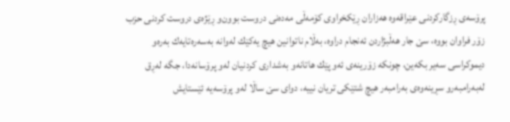پرۆسه‌ی ڕزگاركردنی عێراقه‌وه‌ هه‌زاران ڕێكخراوی كۆمه‌ڵی مه‌ده‌نی دروست بوون‌و ڕێژه‌ی دروست كردنی حزب زۆر فراوان بووه‌، سێ‌ جار هه‌ڵبژاردن ئه‌نجام دراوه‌، به‌ڵام ناتوانین هیچ یه‌كێك له‌وانه‌ به‌سه‌ره‌تایه‌ك به‌ره‌و دیموكراسی سه‌یر بكه‌ین، چونكه‌ زۆرینه‌ی ئه‌و پێك هاتانه‌و به‌شداری كردنیان له‌و پرۆسانه‌دا، جگه‌ له‌ڕق له‌به‌رامبه‌ر‌و سڕینه‌وه‌ی به‌رامبه‌ر هیچ شتێكی تریان نییه‌، دوای سێ‌ ساڵا له‌و پرۆسه‌یه‌ ئێستایش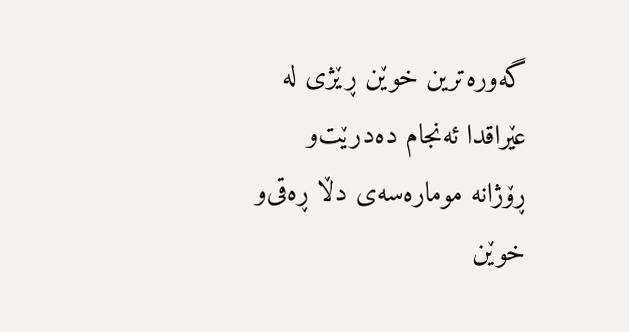گه‌وره‌ترین خوێن ڕێژی له‌ عێراقدا ئه‌نجام ده‌درێت‌و ڕۆژانه‌ موماره‌سه‌ی دڵا ڕه‌قی‌و خوێن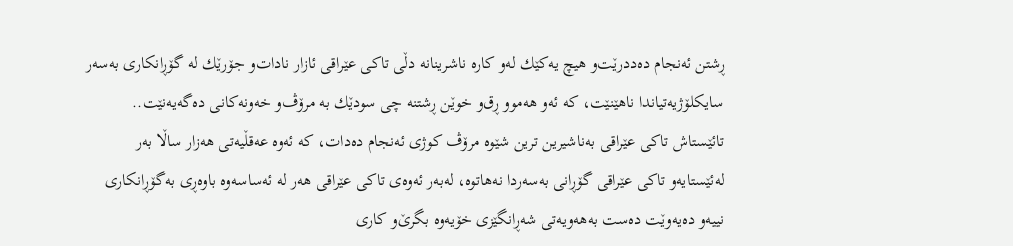ڕشتن ئه‌نجام ده‌ددرێت‌و هیچ یه‌كێك له‌و كاره‌ ناشرینانه‌ دڵی تاكی عێراقی ئازار نادات‌و جۆرێك له‌ گۆڕانكاری به‌سه‌ر سایكلۆژیه‌تیاندا ناهێنێت، كه‌ ئه‌و هه‌موو ڕق‌و خوێن ڕشتنه‌ چی سودێك به‌ مرۆڤ‌و خه‌ونه‌كانی ده‌گه‌یه‌نێت.. تائێستاش تاكی عێراقی به‌ناشیرین ترین شێوه‌ مرۆڤ كوژی ئه‌نجام ده‌دات، كه‌ ئه‌وه‌ عه‌قڵیه‌تی هه‌زار ساڵا به‌ر له‌ئێستایه‌و تاكی عێراقی گۆڕانی به‌سه‌ردا نه‌هاتوه‌، له‌به‌ر ئه‌وه‌ی تاكی عێراقی هه‌ر له‌ ئه‌ساسه‌وه‌ باوه‌ڕی به‌گۆڕانكاری نییه‌و ده‌یه‌وێت ده‌ست به‌هه‌ویه‌تی شه‌ڕانگێزی خۆیه‌وه‌ بگرێ‌‌و كاری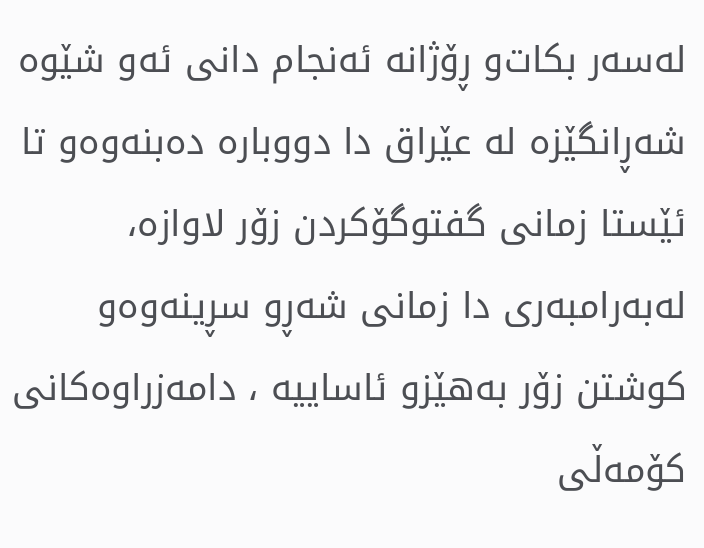له‌سه‌ر بكات‌و ڕۆژانه‌ ئه‌نجام دانی ئه‌و شێوه‌ شه‌ڕانگێزه‌ له‌ عێراق دا دووباره‌ ده‌بنه‌وه‌و تا ئێستا زمانی گفتوگۆكردن زۆر لاوازه‌، له‌به‌رامبه‌ری دا زمانی شه‌ڕ‌و سڕینه‌وه‌و كوشتن زۆر به‌هێزو ئاساییه‌ ، دامه‌زراوه‌كانی كۆمه‌ڵی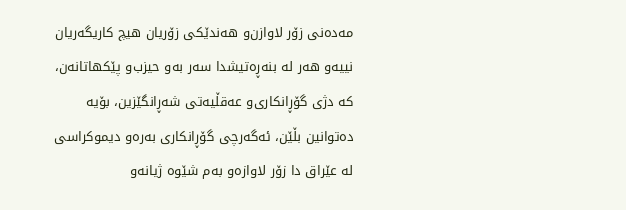مه‌ده‌نی زۆر لاوازن‌و هه‌ندێكی زۆریان هیچ كاریگه‌ریان نییه‌و هه‌ر له‌ بنه‌ڕه‌تیشدا سه‌ر به‌و حیزب‌و پێكهاتانه‌ن، كه‌ دژی گۆڕانكاری‌و عه‌قڵیه‌تی شه‌ڕانگێزین، بۆیه‌ ده‌توانین بڵێن، ئه‌گه‌رچی گۆڕانكاری به‌ره‌و دیموكراسی له‌ عێراق دا زۆر لاوازه‌و به‌م شێوه‌ ژیانه‌و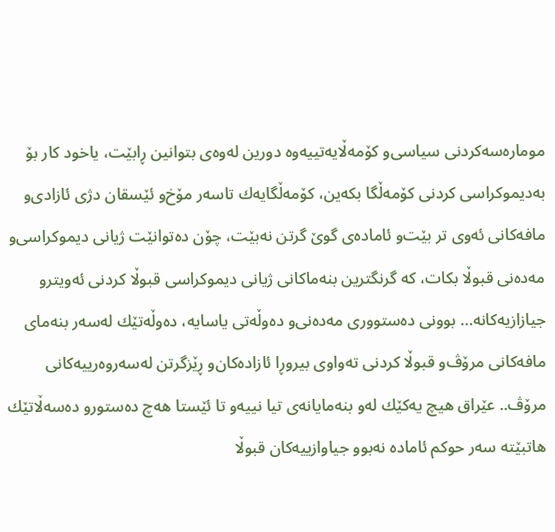موماره‌سه‌كردنی سیاسی‌و كۆمه‌ڵایه‌تییه‌وه‌ دورین له‌وه‌ی بتوانین ڕابێت، یاخود كار بۆ به‌دیموكراسی كردنی كۆمه‌ڵگا بكه‌ین، كۆمه‌ڵگایه‌ك تاسه‌ر مۆخ‌و ئێسقان دژی ئازادی‌و مافه‌كانی ئه‌وی تر بێت‌و ئاماده‌ی گوێ‌ گرتن نه‌بێت، چۆن ده‌توانێت ژیانی دیموكراسی‌و مه‌ده‌نی قبوڵا بكات، كه‌ گرنگترین بنه‌ماكانی ژیانی دیموكراسی قبوڵا كردنی ئه‌ویتر‌و جیازازیه‌كانه‌… بوونی ده‌ستووری مه‌ده‌نی‌و ده‌وڵه‌تی یاسایه‌، ده‌وڵه‌تێك له‌سه‌ر بنه‌مای مافه‌كانی مرۆڤ‌و قبوڵا كردنی ته‌واوی بیروڕا ئازاده‌كان‌و ڕێزگرتن له‌سه‌روه‌رییه‌كانی مرۆڤ.. عێراق هیچ یه‌كێك له‌و بنه‌مایانه‌ی تیا نییه‌و تا ئێستا هه‌چ ده‌ستور‌و ده‌سه‌ڵاتێك هاتبێته‌ سه‌ر حوكم ئاماده‌ نه‌بوو جیاوازییه‌كان قبوڵا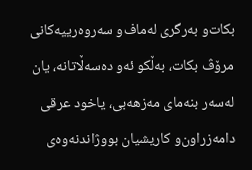بكات‌و به‌رگری له‌ماف‌و سه‌روه‌رییه‌كانی مرۆڤ بكات، به‌ڵكو ئه‌و ده‌سه‌ڵاتانه‌، یان له‌سه‌ر بنه‌مای مه‌زهه‌بی، یاخود عرقی دامه‌زراون‌و كاریشیان بووژاندنه‌وه‌ی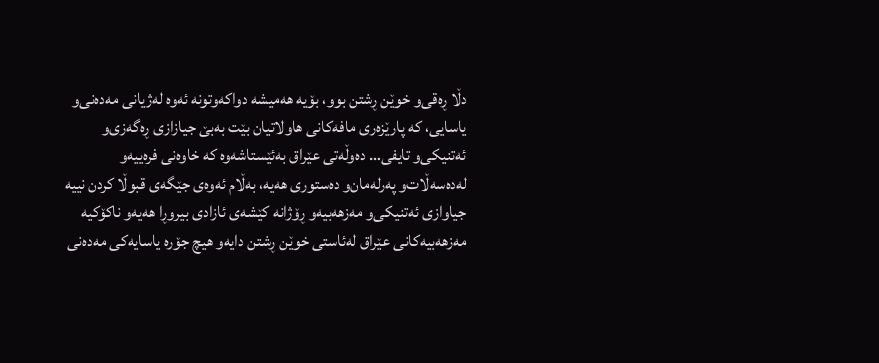دڵا ڕه‌قی‌و خوێن ڕشتن بوو، بۆیه‌ هه‌میشه‌ دواكه‌وتونه‌ ئه‌وه‌ له‌ژیانی مه‌ده‌نی‌و یاسایی، كه‌ پارێزه‌ری مافه‌كانی هاولاتیان بێت به‌بێ‌ جیازازی ڕه‌گه‌زی‌و ئه‌تنیكی‌و تایفی… ده‌وڵه‌تی عێراق به‌ئێستاشه‌وه‌ كه‌ خاوه‌نی فره‌ییه‌و له‌ده‌سه‌ڵات‌و په‌رله‌مان‌و ده‌ستوری هه‌یه‌، به‌ڵام ئه‌وه‌ی جێگه‌ی قبوڵا كردن نییه‌ جیاوازی ئه‌تنیكی‌و مه‌زهه‌بیه‌‌و ڕۆژانه‌ كێشه‌ی ئازادی بیروڕا هه‌یه‌و ناكۆكیه‌ مه‌زهه‌بیه‌كانی عێراق له‌ئاستی خوێن ڕشتن دایه‌و هیچ جۆره‌ یاسایه‌كی مه‌ده‌نی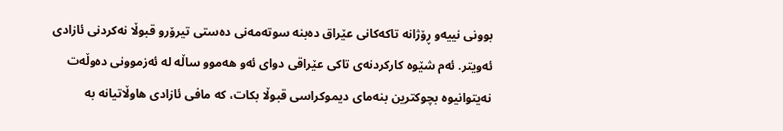بوونی نییه‌و ڕۆژانه‌ تاكه‌كانی عێراق ده‌بنه‌ سوته‌مه‌نی ده‌ستی تیرۆر‌و قبوڵا نه‌كردنی ئازادی ئه‌ویتر. ئه‌م شێوه‌ كاركردنه‌ی تاكی عێراقی دوای ئه‌و هه‌موو ساڵه‌ له‌ ئه‌زموونی ده‌وڵه‌ت نه‌یتوانیوه‌ بچوكترین بنه‌مای دیموكراسی قبوڵا بكات، كه‌ مافی ئازادی هاوڵاتیانه‌ به‌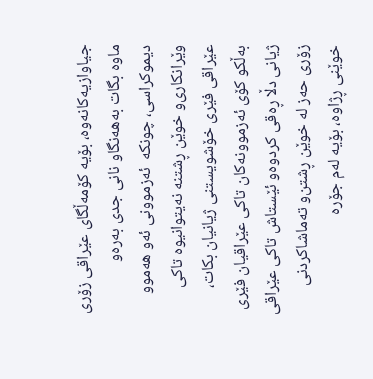جیاوازیه‌كانه‌وه‌، بۆیه‌ كۆمه‌ڵگای عێراقی زۆری ماوه‌ بگات به‌هه‌نگاو نانی جدی به‌ره‌و دیموكراسی، چونكه‌  ئه‌زموونی ئه‌و هه‌موو وێرانكاری‌و خوێن ڕشتنه‌ نه‌یتوانیوه‌ تاكی عێراقی فێری خۆشویستنی ژیانیان بكات، به‌ڵكو كۆی ئه‌زموونه‌كان تاكی عێراقیان فێری ژیانی دڵا ڕه‌قی كردوه‌و ئێستاش تاكی عێراقی زۆری حه‌ز له‌ خوێن ڕشتن‌و ته‌ماشاكردنی خوێنی ڕژاوه‌، بۆیه‌ له‌م جۆره‌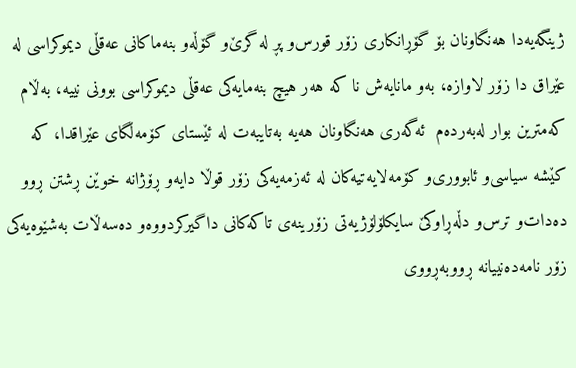ژینگه‌یه‌دا هه‌نگاونان بۆ گۆڕانكاری زۆر قورس‌و پڕ له‌ گرێ‌‌و گۆڵه‌و بنه‌ماكانی عه‌قڵی دیموكراسی له‌ عێراق دا زۆر لاوازه‌، به‌و مانایه‌ش نا كه‌ هه‌ر هیچ بنه‌مایه‌كی عه‌قڵی دیموكراسی بوونی نییه‌، به‌ڵام كه‌مترین بوار له‌به‌رده‌م  ئه‌گه‌ری هه‌نگاونان هه‌یه‌ به‌تایبه‌ت له‌ ئێستای كۆمه‌ڵگای عێراقدا، كه‌ كێشه‌ سیاسی‌و ئابووری‌و كۆمه‌لایه‌تیه‌كان له‌ ئه‌زمه‌یه‌كی زۆر قوڵا دایه‌و ڕۆژانه‌ خوێن ڕشتن ڕوو ده‌دات‌و ترس‌و دڵه‌ڕاوكێ‌ سایكلۆلۆژیه‌تی زۆرینه‌ی تاكه‌كانی داگیركردووه‌و ده‌سه‌ڵات به‌شێوه‌یه‌كی زۆر نامه‌ده‌نییانه‌ ڕووبه‌ڕووی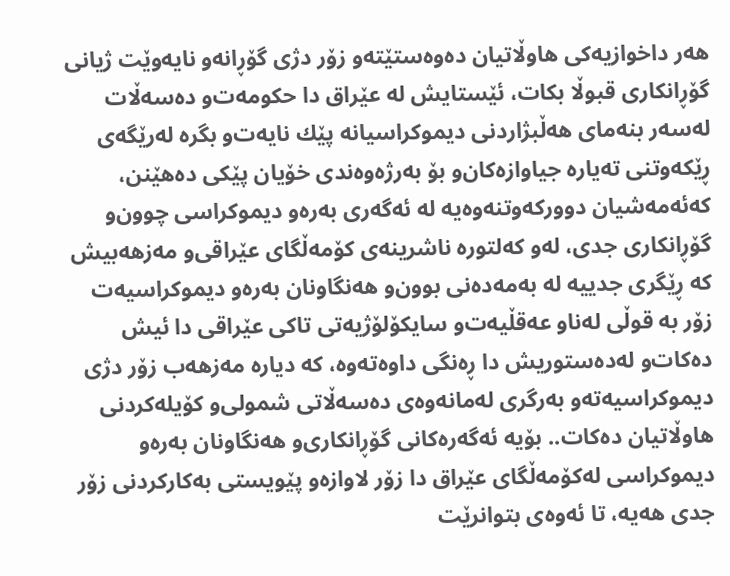هه‌ر داخوازیه‌كی هاوڵاتیان ده‌وه‌ستێته‌و زۆر دژی گۆڕانه‌و نایه‌وێت ژیانی گۆڕانكاری قبوڵا بكات، ئێستایش له‌ عێراق دا حكومه‌ت‌و ده‌سه‌ڵات له‌سه‌ر بنه‌مای هه‌ڵبژاردنی دیموكراسیانه‌ پێك نایه‌ت‌و بگره‌ له‌رێگه‌ی ڕێكه‌وتنی ته‌یاره‌ جیاوازه‌كان‌و بۆ به‌رژه‌وه‌ندی خۆیان پێكی ده‌هێنن، كه‌ئه‌مه‌شیان دووركه‌وتنه‌وه‌یه‌ له‌ ئه‌گه‌ری به‌ره‌و دیموكراسی چوون‌و گۆڕانكاری جدی، له‌و كه‌لتوره‌ ناشرینه‌ی كۆمه‌ڵگای عێراقی‌و مه‌زهه‌بیش كه‌ ڕێگری جدییه‌ له‌ به‌مه‌ده‌نی بوون‌و هه‌نگاونان به‌ره‌و دیموكراسیه‌ت زۆر به‌ قوڵی له‌ناو عه‌قڵیه‌ت‌و سایكۆلۆژیه‌تی تاكی عێراقی دا ئیش ده‌كات‌و له‌ده‌ستوریش دا ڕه‌نگی داوه‌ته‌وه‌، كه‌ دیاره‌ مه‌زهه‌ب زۆر دژی دیموكراسیه‌ته‌و به‌رگری له‌مانه‌وه‌ی ده‌سه‌ڵاتی شمولی‌و كۆیله‌كردنی هاوڵاتیان ده‌كات.. بۆیه‌ ئه‌گه‌ره‌كانی گۆڕانكاری‌و هه‌نگاونان به‌ره‌و دیموكراسی له‌كۆمه‌ڵگای عێراق دا زۆر لاوازه‌و پێویستی به‌كاركردنی زۆر جدی هه‌یه‌، تا ئه‌وه‌ی بتوانرێت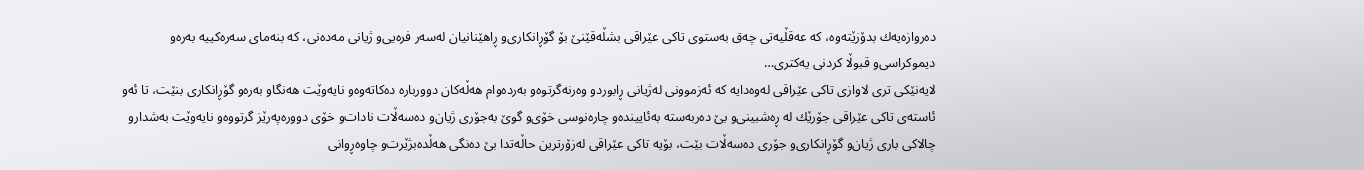ده‌روازه‌یه‌ك بدۆزێته‌وه‌، كه‌ عه‌قڵیه‌تی چه‌ق به‌ستوی تاكی عێراقی بشڵه‌قێنێ‌ بۆ گۆڕانكاری‌و ڕاهێنانیان له‌سه‌ر فره‌یی‌و ژیانی مه‌ده‌نی، كه‌ بنه‌مای سه‌ره‌كییه‌ به‌ره‌و دیموكراسی‌و قبوڵا كردنی یه‌كتری…
لایه‌نێكی تری لاوازی تاكی عێراقی له‌وه‌دایه‌ كه‌ ئه‌زموونی له‌ژیانی ڕابوردو وه‌رنه‌گرتوه‌و به‌رده‌وام هه‌ڵه‌كان دوورباره‌ ده‌كاته‌وه‌و نایه‌وێت هه‌نگاو به‌ره‌و گۆڕانكاری بنێت، تا ئه‌و ئاسته‌ی تاكی عێراقی جۆرێك له‌ ڕه‌شبینی‌و بێ‌ ده‌ربه‌سته‌ به‌ئایینده‌و چاره‌نوسی خۆی‌و گوێ‌ به‌جۆری ژیان‌و ده‌سه‌ڵات نادات‌و خۆی دووره‌په‌رێز گرتووه‌و نایه‌وێت به‌شدار‌و چالاكی باری ژیان‌و گۆڕانكاری‌و جۆری ده‌سه‌ڵات بێت، بۆیه‌ تاكی عێراقی له‌زۆرترین حاڵه‌تدا بێ‌ ده‌نگی هه‌ڵده‌بژێرت‌و چاوه‌ڕوانی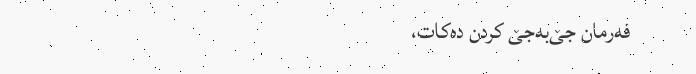فه‌رمان جێ‌به‌جێ‌ كردن ده‌كات،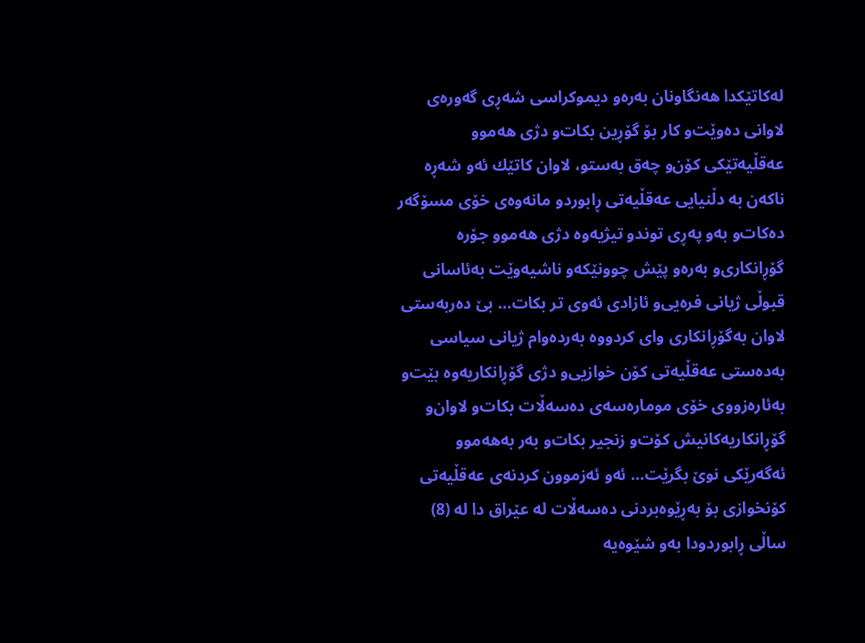له‌كاتێكدا هه‌نگاونان به‌ره‌و دیموكراسی شه‌ڕی گه‌وره‌ی لاوانی ده‌وێت‌و كار بۆ گۆڕین بكات‌و دژی هه‌موو عه‌قڵیه‌تێكی كۆن‌و چه‌ق به‌ستو، لاوان كاتێك ئه‌و شه‌ڕه‌ ناكه‌ن به‌ دڵنیایی عه‌قڵیه‌تی ڕابوردو مانه‌وه‌ی خۆی مسۆگه‌ر ده‌كات‌و به‌و په‌ڕی توند‌و تیژیه‌وه‌ دژی هه‌موو جۆره‌ گۆڕانكاری‌و به‌ره‌و پێش چوونێكه‌و ناشیه‌وێت به‌ئاسانی قبوڵی ژیانی فره‌یی‌و ئازادی ئه‌وی تر بكات… بێ‌ ده‌ربه‌ستی لاوان به‌گۆڕانكاری وای كردووه‌ به‌رده‌وام ژیانی سیاسی به‌ده‌ستی عه‌قڵیه‌تی كۆن خوازیی‌و دژی گۆڕانكاریه‌وه‌ بێت‌و به‌ئاره‌زووی خۆی موماره‌سه‌ی ده‌سه‌ڵات بكات‌و لاوان‌و گۆڕانكاریه‌كانیش كۆت‌و زنجیر بكات‌و به‌ر به‌هه‌موو ئه‌گه‌رێكی نوێ‌ بگرێت… ئه‌و ئه‌زموون كردنه‌ی عه‌قڵیه‌تی كۆنخوازی بۆ به‌ڕێوه‌بردنی ده‌سه‌ڵات له‌ عێراق دا له‌ (8) ساڵی ڕابوردودا به‌و شێوه‌یه‌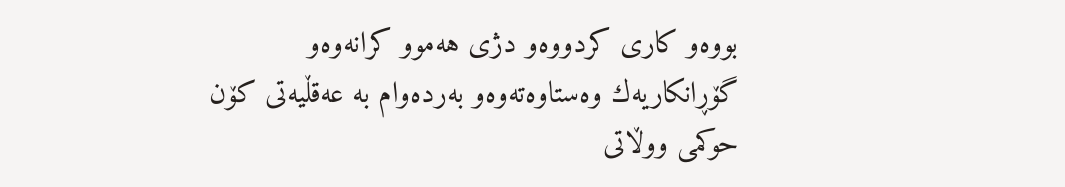بووه‌و كاری كردووه‌و دژی هه‌موو كرانه‌وه‌و گۆڕانكاریه‌ك وه‌ستاوه‌ته‌وه‌و به‌رده‌وام به‌ عه‌قڵیه‌تی كۆن حوكمی ووڵاتی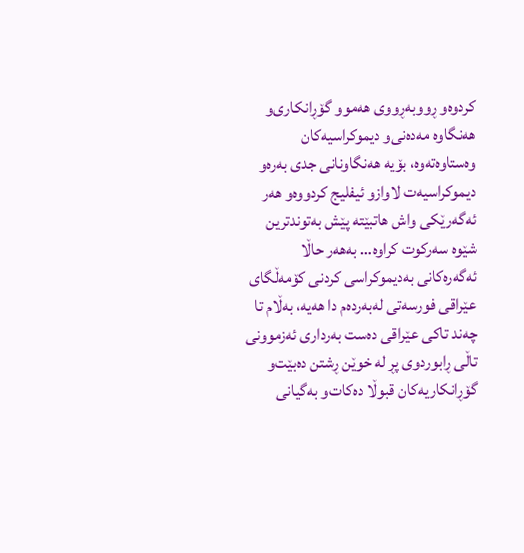كردوه‌و ڕووبه‌ڕووی هه‌موو گۆڕانكاری‌و هه‌نگاوه‌ مه‌ده‌نی‌و دیموكراسیه‌كان وه‌ستاوه‌ته‌وه‌، بۆیه‌ هه‌نگاونانی جدی به‌ره‌و دیموكراسیه‌ت لاواز‌و ئیفلیج كردووه‌و هه‌ر ئه‌گه‌رێكی واش هاتبێته‌ پێش به‌توندترین شێوه‌ سه‌ركوت كراوه‌… به‌هه‌ر حاڵا ئه‌گه‌ره‌كانی به‌دیموكراسی كردنی كۆمه‌ڵگای عێراقی فورسه‌تی له‌به‌رده‌م دا هه‌یه‌، به‌ڵام تا چه‌ند تاكی عێراقی ده‌ست به‌رداری ئه‌زموونی تاڵی ڕابوردوی پڕ له‌ خوێن ڕشتن ده‌بێت‌و گۆڕانكاریه‌كان قبوڵا ده‌كات‌و به‌گیانی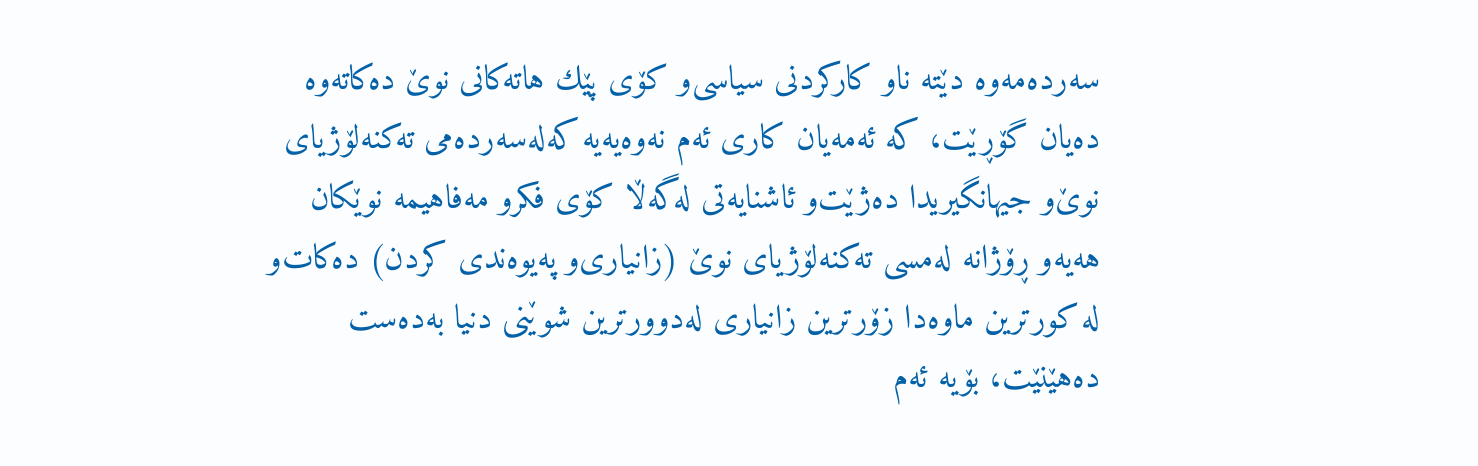سه‌رده‌مه‌وه‌ دێته‌ ناو كاركردنی سیاسی‌و كۆی پێك هاته‌كانی نوێ‌ ده‌كاته‌وه‌ ده‌یان گۆڕێت، كه‌ ئه‌مه‌یان كاری ئه‌م نه‌وه‌یه‌یه‌ كه‌له‌سه‌رده‌می ته‌كنه‌لۆژیای نوێ‌‌و جیهانگیریدا ده‌ژێت‌و ئاشنایه‌تی له‌گه‌ڵا كۆی فكر‌و مه‌فاهیمه‌ نوێكان هه‌یه‌و ڕۆژانه‌ له‌مسی ته‌كنه‌لۆژیای نوێ‌ (زانیاری‌و په‌یوه‌ندی كردن) ده‌كات‌و له‌ كورترین ماوه‌دا زۆرترین زانیاری له‌دوورترین شوێنی دنیا به‌ده‌ست ده‌هێنێت، بۆیه‌ ئه‌م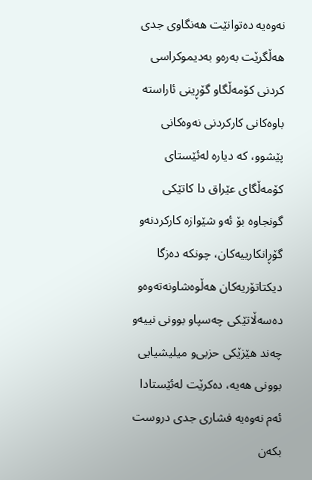نه‌وه‌یه‌ ده‌توانێت هه‌نگاوی جدی هه‌ڵگرێت به‌ره‌و به‌دیموكراسی كردنی كۆمه‌ڵگا‌و گۆڕینی ئاراسته‌ باوه‌كانی كاركردنی نه‌وه‌كانی پێشوو، كه‌ دیاره‌ له‌ئێستای كۆمه‌ڵگای عێراق دا كاتێكی گونجاوه‌ بۆ ئه‌و شێوازه‌ كاركردنه‌‌و گۆڕانكارییه‌كان، چونكه‌ ده‌زگا دیكتاتۆریه‌كان هه‌ڵوه‌شاونه‌ته‌وه‌و ده‌سه‌ڵاتێكی چه‌سپاو بوونی نییه‌و چه‌ند هێزێكی حزبی‌و میلیشیایی بوونی هه‌یه‌، ده‌كرێت له‌ئێستادا ئه‌م نه‌وه‌یه‌ فشاری جدی دروست بكه‌ن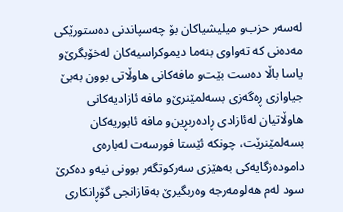له‌سه‌ر حزب‌و میلیشیاكان بۆ چه‌سپاندنی ده‌ستورێكی مه‌ده‌نی كه‌ ته‌واوی بنه‌ما دیموكراسیه‌كان له‌خۆبگرێ‌‌و یاسا باڵا ده‌ست بێت‌و مافه‌كانی هاوڵاتی بوون به‌بێ‌ جیاوازی ڕه‌گه‌زی بسه‌لمێنرێ‌‌و مافه‌ ئازادیه‌كانی هاوڵاتیان له‌ئازادی ڕاده‌ربڕین‌و مافه‌ ئابوریه‌كان بسه‌لمێنرێت، چونكه‌ ئێستا فورسه‌ت له‌باره‌ی داموده‌زگایه‌كی به‌هێزی سه‌ركوتگه‌ر بوونی نیه‌و ده‌كرێ‌ سود له‌م هه‌لومه‌رجه‌ وه‌ربگیرێ‌ به‌قازانجی گۆڕانكاری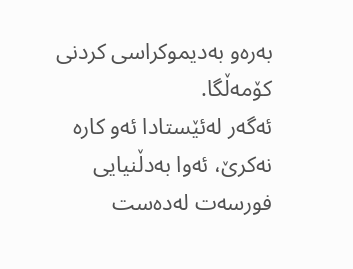به‌ره‌و به‌دیموكراسی كردنی كۆمه‌ڵگا.
ئه‌گه‌ر له‌ئێستادا ئه‌و كاره‌ نه‌كرێ‌، ئه‌وا به‌دڵنیایی فورسه‌ت له‌ده‌ست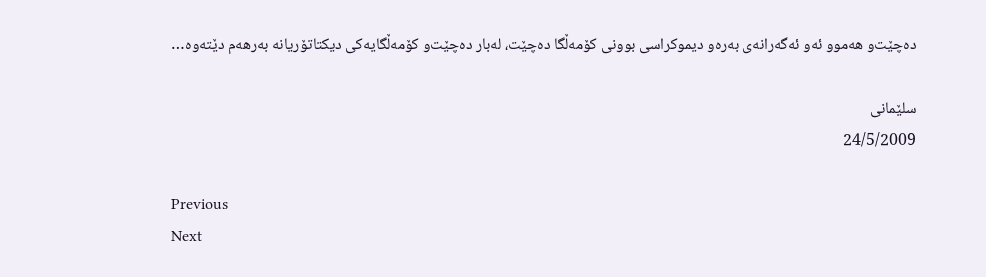ده‌چێت‌و هه‌موو ئه‌و ئه‌گه‌رانه‌ی به‌ره‌و دیموكراسی بوونی كۆمه‌ڵگا ده‌چێت، له‌بار ده‌چێت‌و كۆمه‌ڵگایه‌كی دیكتاتۆریانه‌ به‌رهه‌م دێته‌وه‌…

سلێمانی
24/5/2009

Previous
Next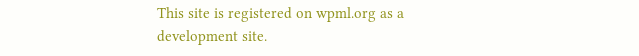This site is registered on wpml.org as a development site.